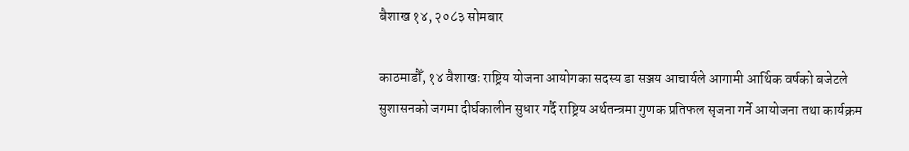बैशाख १४, २०८३ सोमबार

काठमाडौँ, १४ वैशाखः राष्ट्रिय योजना आयोगका सदस्य डा सञ्जय आचार्यले आगामी आर्थिक वर्षको बजेटले सुशासनको जगमा दीर्घकालीन सुधार गर्दै राष्ट्रिय अर्थतन्त्रमा गुणक प्रतिफल सृजना गर्ने आयोजना तथा कार्यक्रम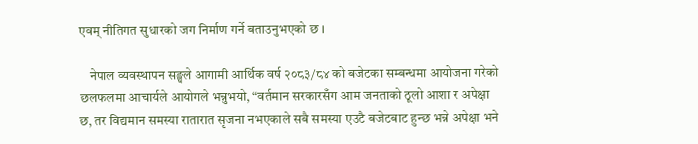एवम् नीतिगत सुधारको जग निर्माण गर्ने बताउनुभएको छ ।

    नेपाल व्यवस्थापन सङ्घले आगामी आर्थिक वर्ष २०८३/८४ को बजेटका सम्बन्धमा आयोजना गरेको छलफलमा आचार्यले आयोगले भन्नुभयो, “वर्तमान सरकारसँग आम जनताको ठूलो आशा र अपेक्षा छ, तर विद्यमान समस्या रातारात सृजना नभएकाले सबै समस्या एउटै बजेटबाट हुन्छ भन्ने अपेक्षा भने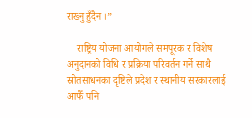राख्नु हुँदैन ।”

    राष्ट्रिय योजना आयोगले समपूरक र विशेष अनुदानको विधि र प्रक्रिया परिवर्तन गर्ने साथै स्रोतसाधनका दृष्टिले प्रदेश र स्थानीय सरकारलाई आफैँ पनि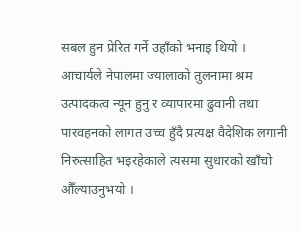सबल हुन प्रेरित गर्ने उहाँको भनाइ थियो । आचार्यले नेपालमा ज्यालाको तुलनामा श्रम उत्पादकत्व न्यून हुनु र व्यापारमा ढुवानी तथा पारवहनको लागत उच्च हुँदै प्रत्यक्ष वैदेशिक लगानी निरुत्साहित भइरहेकाले त्यसमा सुधारको खाँचो औँल्याउनुभयो ।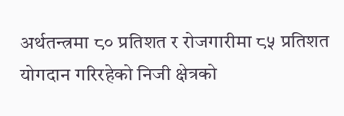अर्थतन्त्रमा ८० प्रतिशत र रोजगारीमा ८५ प्रतिशत योगदान गरिरहेको निजी क्षेत्रको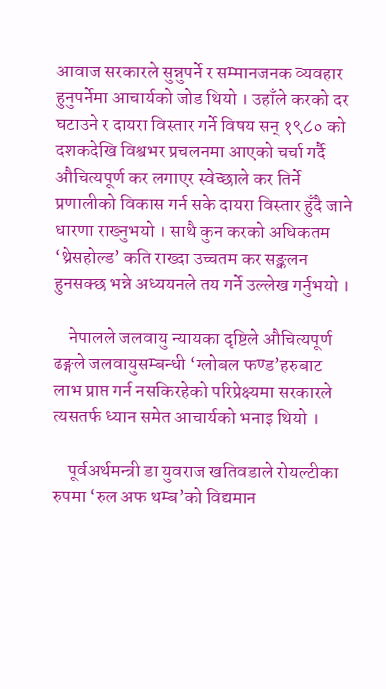आवाज सरकारले सुन्नुपर्ने र सम्मानजनक व्यवहार हुनुपर्नेमा आचार्यको जोड थियो । उहाँले करको दर घटाउने र दायरा विस्तार गर्ने विषय सन् १९८० को दशकदेखि विश्वभर प्रचलनमा आएको चर्चा गर्दै औचित्यपूर्ण कर लगाएर स्वेच्छाले कर तिर्ने प्रणालीको विकास गर्न सके दायरा विस्तार हुँदै जाने धारणा राख्नुभयो । साथै कुन करको अधिकतम ‘थ्रेसहोल्ड’ कति राख्दा उच्चतम कर सङ्कलन हुनसक्छ भन्ने अध्ययनले तय गर्ने उल्लेख गर्नुभयो ।

    नेपालले जलवायु न्यायका दृष्टिले औचित्यपूर्ण ढङ्गले जलवायुसम्बन्धी ‘ग्लोबल फण्ड’हरुबाट लाभ प्राप्त गर्न नसकिरहेको परिप्रेक्ष्यमा सरकारले त्यसतर्फ ध्यान समेत आचार्यको भनाइ थियो ।

    पूर्वअर्थमन्त्री डा युवराज खतिवडाले रोयल्टीका रुपमा ‘रुल अफ थम्ब’को विद्यमान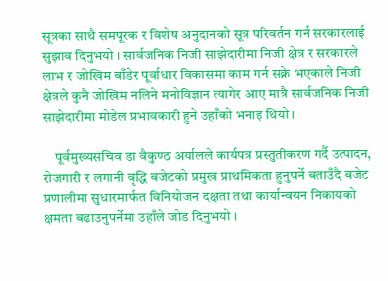सूत्रका साथै समपूरक र विशेष अनुदानको सूत्र परिवर्तन गर्न सरकारलाई सुझाव दिनुभयो । सार्वजनिक निजी साझेदारीमा निजी क्षेत्र र सरकारले लाभ र जोखिम बाँडेर पूर्वाधार विकासमा काम गर्न सक्ने भएकाले निजी क्षेत्रले कुनै जोखिम नलिने मनोविज्ञान त्यागेर आए मात्रै सार्वजनिक निजी साझेदारीमा मोडेल प्रभावकारी हुने उहाँको भनाइ थियो ।

    पूर्वमुख्यसचिव डा वैकुण्ठ अर्यालले कार्यपत्र प्रस्तुतीकरण गर्दै उत्पादन, रोजगारी र लगानी वृद्धि बजेटको प्रमुख प्राथमिकता हुनुपर्ने बताउँदै बजेट प्रणालीमा सुधारमार्फत विनियोजन दक्षता तथा कार्यान्वयन निकायको क्षमता बढाउनुपर्नेमा उहाँले जोड दिनुभयो ।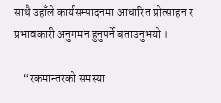साथै उहाँले कार्यसम्पादनमा आधारित प्रोत्साहन र प्रभावकारी अनुगमन हुनुपर्ने बताउनुभयो ।

    “रकमान्तरको समस्या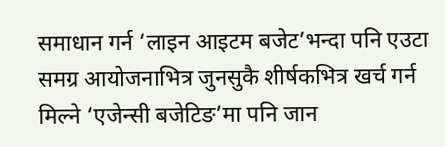समाधान गर्न ‘लाइन आइटम बजेट’भन्दा पनि एउटा समग्र आयोजनाभित्र जुनसुकै शीर्षकभित्र खर्च गर्न मिल्ने ‘एजेन्सी बजेटिङ’मा पनि जान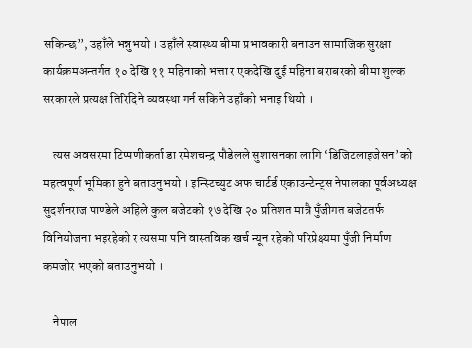सकिन्छ”, उहाँले भन्नुभयो । उहाँले स्वास्थ्य बीमा प्रभावकारी बनाउन सामाजिक सुरक्षा कार्यक्रमअन्तर्गत १० देखि ११ महिनाको भत्ता र एकदेखि दुई महिना बराबरको बीमा शुल्क सरकारले प्रत्यक्ष तिरिदिने व्यवस्था गर्न सकिने उहाँको भनाइ थियो ।

    त्यस अवसरमा टिप्पणीकर्ता डा रमेशचन्द्र पौडेलले सुशासनका लागि ‘डिजिटलाइजेसन’को महत्वपूर्ण भूमिका हुने बताउनुभयो । इन्स्टिच्युट अफ चार्टर्ड एकाउन्टेन्ट्स नेपालका पूर्वअध्यक्ष सुदर्शनराज पाण्डेले अहिले कुल बजेटको १७ देखि २० प्रतिशत मात्रै पुँजीगत बजेटतर्फ विनियोजना भइरहेको र त्यसमा पनि वास्तविक खर्च न्यून रहेको परिप्रेक्ष्यमा पुँजी निर्माण कमजोर भएको बताउनुभयो ।

    नेपाल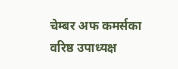चेम्बर अफ कमर्सका वरिष्ठ उपाध्यक्ष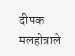दीपक मलहोत्राले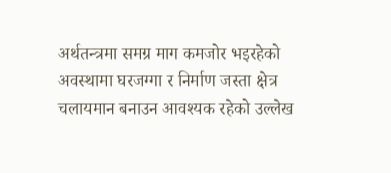अर्थतन्त्रमा समग्र माग कमजोर भइरहेको अवस्थामा घरजग्गा र निर्माण जस्ता क्षेत्र चलायमान बनाउन आवश्यक रहेको उल्लेख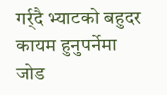गर्र्दै भ्याटको बहुदर कायम हुनुपर्नेमा जोड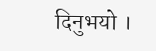दिनुभयो ।